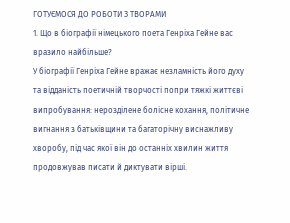ГОТУЄМОСЯ ДО РОБОТИ З ТВОРАМИ
1. Що в біографії німецького поета Генріха Гейне вас вразило найбільше?
У біографії Генріха Гейне вражає незламність його духу та відданість поетичній творчості попри тяжкі життєві випробування: нерозділене болісне кохання, політичне вигнання з батьківщини та багаторічну виснажливу хворобу, під час якої він до останніх хвилин життя продовжував писати й диктувати вірші.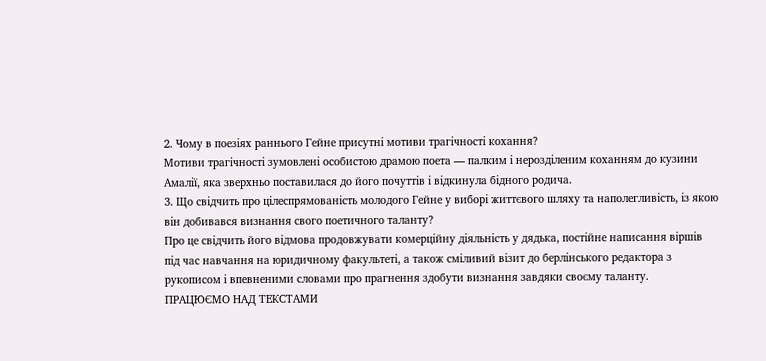2. Чому в поезіях раннього Гейне присутні мотиви трагічності кохання?
Мотиви трагічності зумовлені особистою драмою поета — палким і нерозділеним коханням до кузини Амалії, яка зверхньо поставилася до його почуттів і відкинула бідного родича.
3. Що свідчить про цілеспрямованість молодого Гейне у виборі життєвого шляху та наполегливість, із якою він добивався визнання свого поетичного таланту?
Про це свідчить його відмова продовжувати комерційну діяльність у дядька, постійне написання віршів під час навчання на юридичному факультеті, а також сміливий візит до берлінського редактора з рукописом і впевненими словами про прагнення здобути визнання завдяки своєму таланту.
ПРАЦЮЄМО НАД ТЕКСТАМИ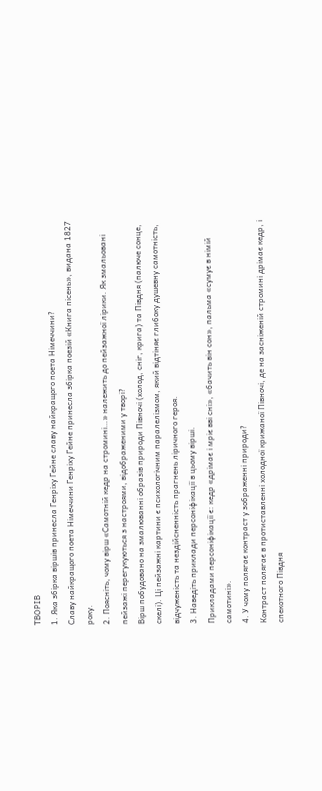ТВОРІВ
1. Яка збірка віршів принесла Генріху Гейне славу найкращого поета Німеччини?
Славу найкращого поета Німеччини Генріху Гейне принесла збірка поезій «Книга пісень», видана 1827 року.
2. Поясніть, чому вірш «Самотній кедр на стромині…» належить до пейзажної лірики. Як змальовані пейзажі перегукуються з настроями, відображеними у творі?
Вірш побудовано на змалюванні образів природи Півночі (холод, сніг, крига) та Півдня (палюче сонце, скелі). Ці пейзажні картини є психологічним паралелізмом, який відтіняє глибоку душевну самотність, відчуженість та нездійсненність прагнень ліричного героя.
3. Наведіть приклади персоніфікації в цьому вірші.
Прикладами персоніфікації є: кедр «дрімає і мріє вві сні», «бачить він сон», пальма «сумує в німій самотині».
4. У чому полягає контраст у зображенні природи?
Контраст полягає в протиставленні холодної крижаної Півночі, де на засніженій стромині дрімає кедр, і спекотного Півдня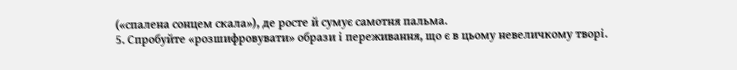(«спалена сонцем скала»), де росте й сумує самотня пальма.
5. Спробуйте «розшифровувати» образи і переживання, що є в цьому невеличкому творі.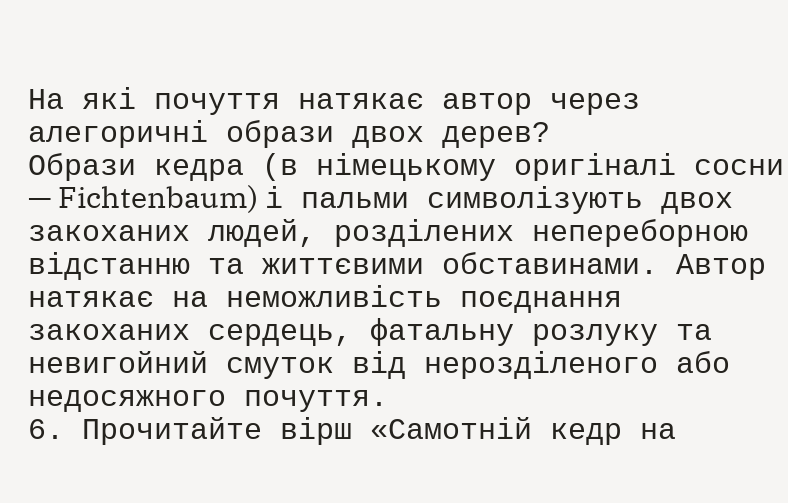На які почуття натякає автор через алегоричні образи двох дерев?
Образи кедра (в німецькому оригіналі сосни — Fichtenbaum) і пальми символізують двох закоханих людей, розділених непереборною відстанню та життєвими обставинами. Автор натякає на неможливість поєднання закоханих сердець, фатальну розлуку та невигойний смуток від нерозділеного або недосяжного почуття.
6. Прочитайте вірш «Самотній кедр на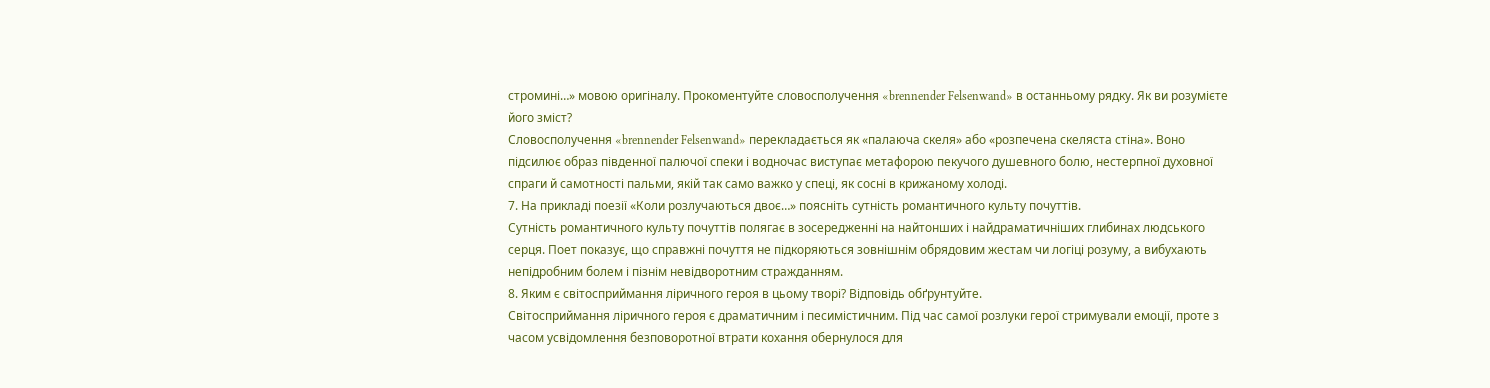стромині…» мовою оригіналу. Прокоментуйте словосполучення «brennender Felsenwand» в останньому рядку. Як ви розумієте його зміст?
Словосполучення «brennender Felsenwand» перекладається як «палаюча скеля» або «розпечена скеляста стіна». Воно підсилює образ південної палючої спеки і водночас виступає метафорою пекучого душевного болю, нестерпної духовної спраги й самотності пальми, якій так само важко у спеці, як сосні в крижаному холоді.
7. На прикладі поезії «Коли розлучаються двоє…» поясніть сутність романтичного культу почуттів.
Сутність романтичного культу почуттів полягає в зосередженні на найтонших і найдраматичніших глибинах людського серця. Поет показує, що справжні почуття не підкоряються зовнішнім обрядовим жестам чи логіці розуму, а вибухають непідробним болем і пізнім невідворотним стражданням.
8. Яким є світосприймання ліричного героя в цьому творі? Відповідь обґрунтуйте.
Світосприймання ліричного героя є драматичним і песимістичним. Під час самої розлуки герої стримували емоції, проте з часом усвідомлення безповоротної втрати кохання обернулося для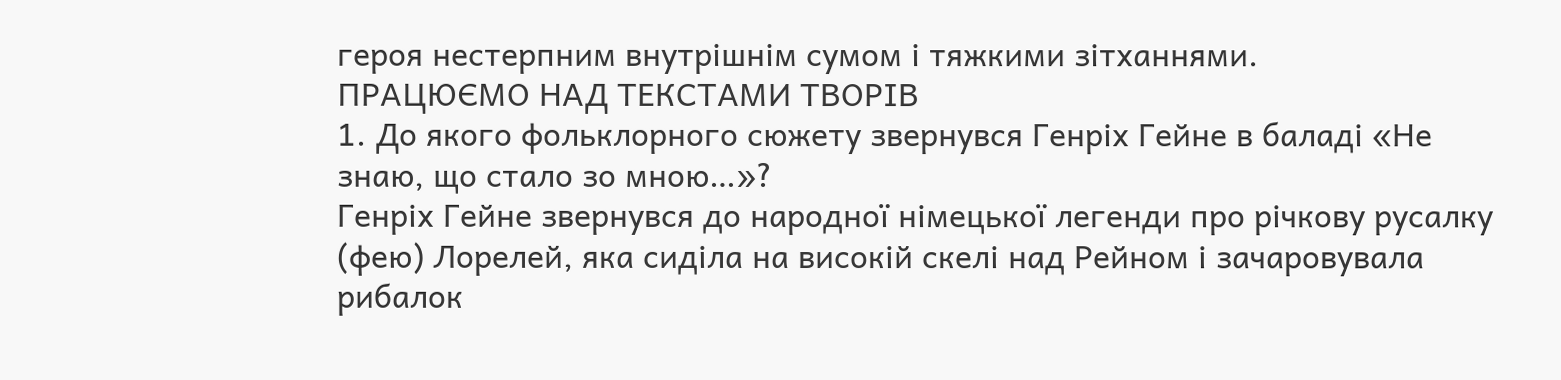героя нестерпним внутрішнім сумом і тяжкими зітханнями.
ПРАЦЮЄМО НАД ТЕКСТАМИ ТВОРІВ
1. До якого фольклорного сюжету звернувся Генріх Гейне в баладі «Не знаю, що стало зо мною…»?
Генріх Гейне звернувся до народної німецької легенди про річкову русалку (фею) Лорелей, яка сиділа на високій скелі над Рейном і зачаровувала рибалок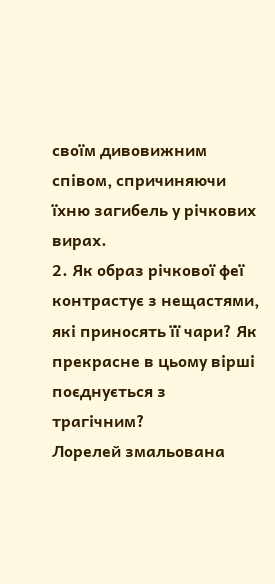своїм дивовижним співом, спричиняючи їхню загибель у річкових вирах.
2. Як образ річкової феї контрастує з нещастями, які приносять її чари? Як прекрасне в цьому вірші поєднується з трагічним?
Лорелей змальована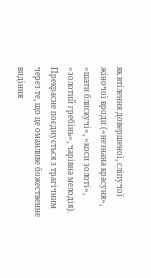як втілення довершеної, сліпучої жіночої вроди («незнана красуня», «шати блискучі», «коси золоті», «золотий гребінь», чарівна мелодія). Прекрасне поєднується з трагічним через те, що це оманливе божественне видіння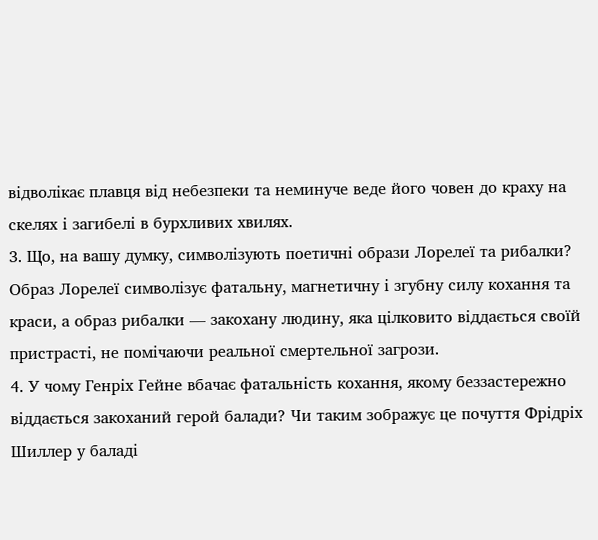відволікає плавця від небезпеки та неминуче веде його човен до краху на скелях і загибелі в бурхливих хвилях.
3. Що, на вашу думку, символізують поетичні образи Лорелеї та рибалки?
Образ Лорелеї символізує фатальну, магнетичну і згубну силу кохання та краси, а образ рибалки — закохану людину, яка цілковито віддається своїй пристрасті, не помічаючи реальної смертельної загрози.
4. У чому Генріх Гейне вбачає фатальність кохання, якому беззастережно віддається закоханий герой балади? Чи таким зображує це почуття Фрідріх Шиллер у баладі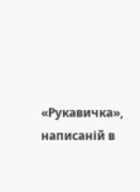«Рукавичка», написаній в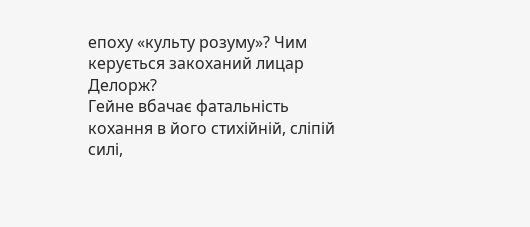епоху «культу розуму»? Чим керується закоханий лицар Делорж?
Гейне вбачає фатальність кохання в його стихійній, сліпій силі,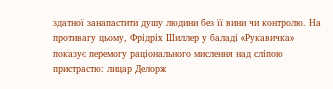здатної занапастити душу людини без її вини чи контролю. На противагу цьому, Фрідріх Шиллер у баладі «Рукавичка» показує перемогу раціонального мислення над сліпою пристрастю: лицар Делорж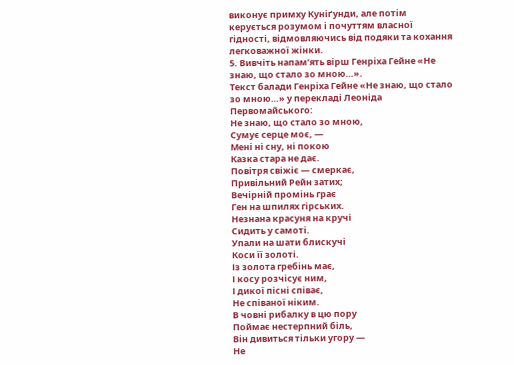виконує примху Куніґунди, але потім керується розумом і почуттям власної гідності, відмовляючись від подяки та кохання легковажної жінки.
5. Вивчіть напам’ять вірш Генріха Гейне «Не знаю, що стало зо мною…».
Текст балади Генріха Гейне «Не знаю, що стало зо мною…» у перекладі Леоніда Первомайського:
Не знаю, що стало зо мною,
Сумує серце моє, —
Мені ні сну, ні покою
Казка стара не дає.
Повітря свіжіє — смеркає,
Привільний Рейн затих;
Вечірній промінь грає
Ген на шпилях гірських.
Незнана красуня на кручі
Сидить у самоті.
Упали на шати блискучі
Коси її золоті.
Із золота гребінь має,
І косу розчісує ним,
І дикої пісні співає,
Не співаної ніким.
В човні рибалку в цю пору
Поймає нестерпний біль,
Він дивиться тільки угору —
Не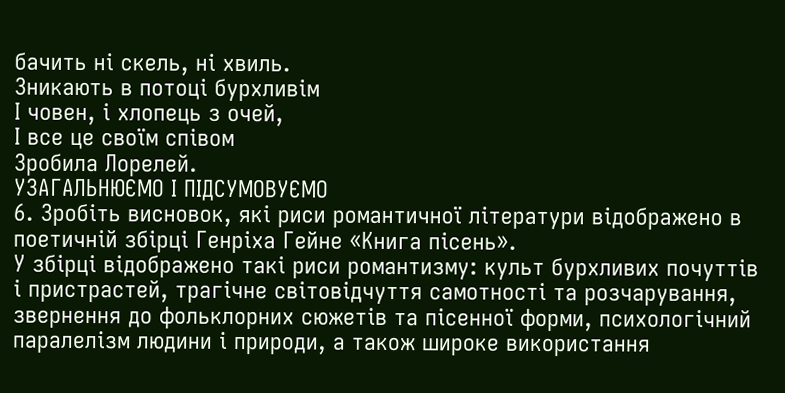бачить ні скель, ні хвиль.
Зникають в потоці бурхливім
І човен, і хлопець з очей,
І все це своїм співом
Зробила Лорелей.
УЗАГАЛЬНЮЄМО І ПІДСУМОВУЄМО
6. Зробіть висновок, які риси романтичної літератури відображено в поетичній збірці Генріха Гейне «Книга пісень».
У збірці відображено такі риси романтизму: культ бурхливих почуттів і пристрастей, трагічне світовідчуття самотності та розчарування, звернення до фольклорних сюжетів та пісенної форми, психологічний паралелізм людини і природи, а також широке використання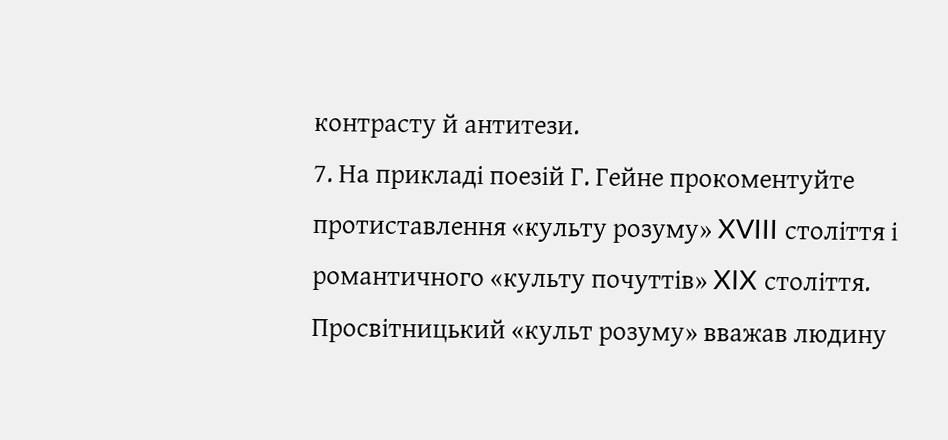контрасту й антитези.
7. На прикладі поезій Г. Гейне прокоментуйте протиставлення «культу розуму» XVIII століття і романтичного «культу почуттів» XIX століття.
Просвітницький «культ розуму» вважав людину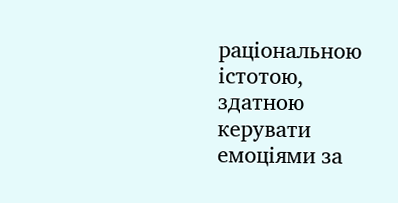раціональною істотою, здатною керувати емоціями за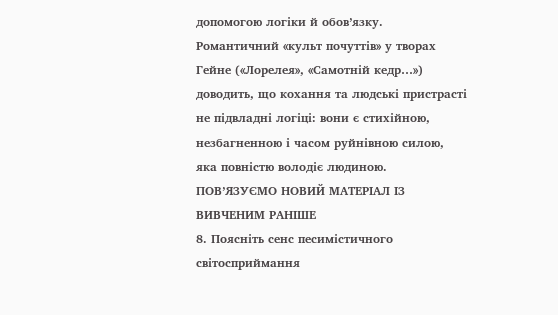допомогою логіки й обов’язку. Романтичний «культ почуттів» у творах Гейне («Лорелея», «Самотній кедр…») доводить, що кохання та людські пристрасті не підвладні логіці: вони є стихійною, незбагненною і часом руйнівною силою, яка повністю володіє людиною.
ПОВ’ЯЗУЄМО НОВИЙ МАТЕРІАЛ ІЗ ВИВЧЕНИМ РАНІШЕ
8. Поясніть сенс песимістичного світосприймання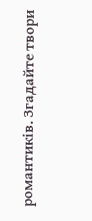романтиків. Згадайте твори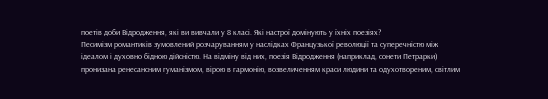поетів доби Відродження, які ви вивчали у 8 класі. Які настрої домінують у їхніх поезіях?
Песимізм романтиків зумовлений розчаруванням у наслідках Французької революції та суперечністю між ідеалом і духовно бідною дійсністю. На відміну від них, поезія Відродження (наприклад, сонети Петрарки) пронизана ренесансним гуманізмом, вірою в гармонію, возвеличенням краси людини та одухотвореним, світлим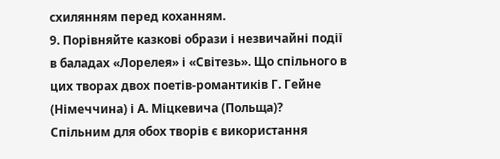схилянням перед коханням.
9. Порівняйте казкові образи і незвичайні події в баладах «Лорелея» і «Світезь». Що спільного в цих творах двох поетів-романтиків Г. Гейне (Німеччина) і А. Міцкевича (Польща)?
Спільним для обох творів є використання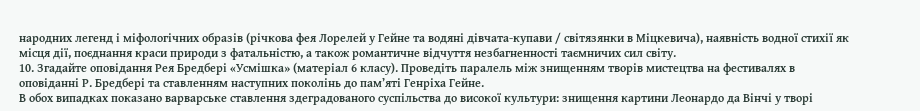народних легенд і міфологічних образів (річкова фея Лорелей у Гейне та водяні дівчата-купави / світязянки в Міцкевича), наявність водної стихії як місця дії, поєднання краси природи з фатальністю, а також романтичне відчуття незбагненності таємничих сил світу.
10. Згадайте оповідання Рея Бредбері «Усмішка» (матеріал 6 класу). Проведіть паралель між знищенням творів мистецтва на фестивалях в оповіданні Р. Бредбері та ставленням наступних поколінь до пам’яті Генріха Гейне.
В обох випадках показано варварське ставлення здеградованого суспільства до високої культури: знищення картини Леонардо да Вінчі у творі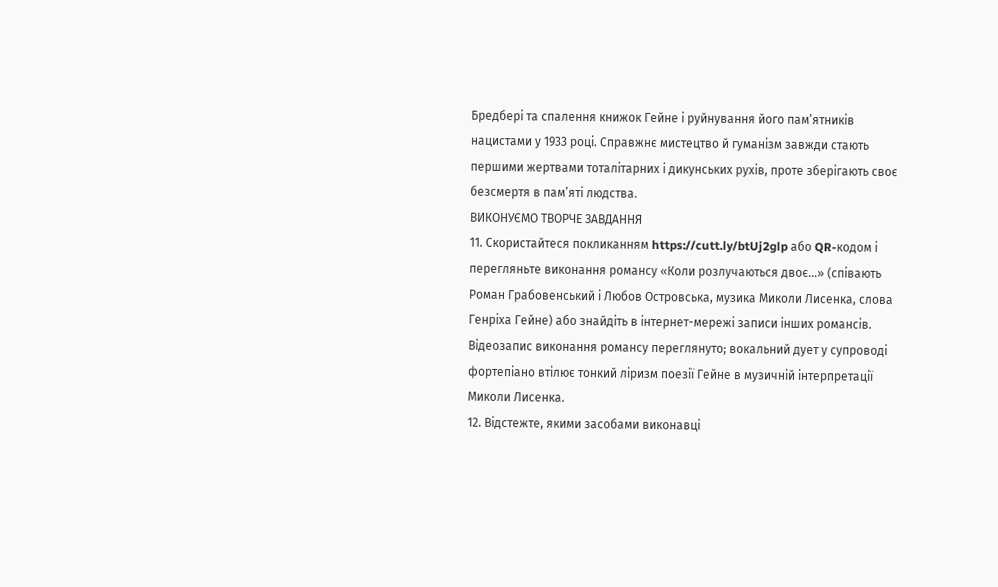Бредбері та спалення книжок Гейне і руйнування його пам’ятників нацистами у 1933 році. Справжнє мистецтво й гуманізм завжди стають першими жертвами тоталітарних і дикунських рухів, проте зберігають своє безсмертя в пам’яті людства.
ВИКОНУЄМО ТВОРЧЕ ЗАВДАННЯ
11. Скористайтеся покликанням https://cutt.ly/btUj2glp або QR-кодом і перегляньте виконання романсу «Коли розлучаються двоє…» (співають Роман Грабовенський і Любов Островська, музика Миколи Лисенка, слова Генріха Гейне) або знайдіть в інтернет-мережі записи інших романсів.
Відеозапис виконання романсу переглянуто; вокальний дует у супроводі фортепіано втілює тонкий ліризм поезії Гейне в музичній інтерпретації Миколи Лисенка.
12. Відстежте, якими засобами виконавці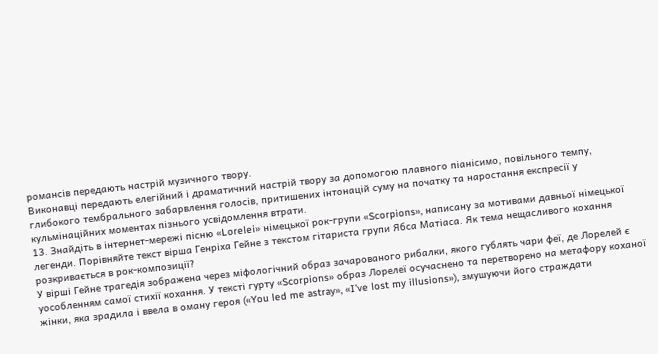романсів передають настрій музичного твору.
Виконавці передають елегійний і драматичний настрій твору за допомогою плавного піанісимо, повільного темпу, глибокого тембрального забарвлення голосів, притишених інтонацій суму на початку та наростання експресії у кульмінаційних моментах пізнього усвідомлення втрати.
13. Знайдіть в інтернет-мережі пісню «Lorelei» німецької рок-групи «Scorpions», написану за мотивами давньої німецької легенди. Порівняйте текст вірша Генріха Гейне з текстом гітариста групи Ябса Матіаса. Як тема нещасливого кохання розкривається в рок-композиції?
У вірші Гейне трагедія зображена через міфологічний образ зачарованого рибалки, якого гублять чари феї, де Лорелей є уособленням самої стихії кохання. У тексті гурту «Scorpions» образ Лорелеї осучаснено та перетворено на метафору коханої жінки, яка зрадила і ввела в оману героя («You led me astray», «I’ve lost my illusions»), змушуючи його страждати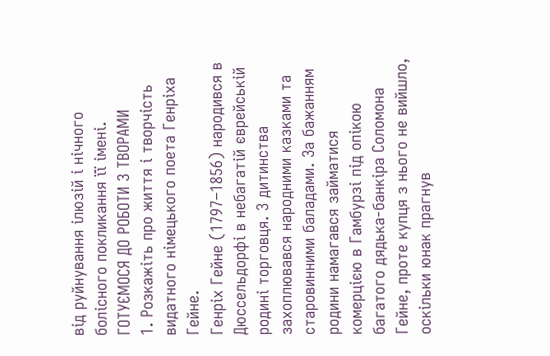від руйнування ілюзій і нічного болісного покликання її імені.
ГОТУЄМОСЯ ДО РОБОТИ З ТВОРАМИ
1. Розкажіть про життя і творчість видатного німецького поета Генріха Гейне.
Генріх Гейне (1797–1856) народився в Дюссельдорфі в небагатій єврейській родині торговця. З дитинства захоплювався народними казками та старовинними баладами. За бажанням родини намагався займатися комерцією в Гамбурзі під опікою багатого дядька-банкіра Соломона Гейне, проте купця з нього не вийшло, оскільки юнак прагнув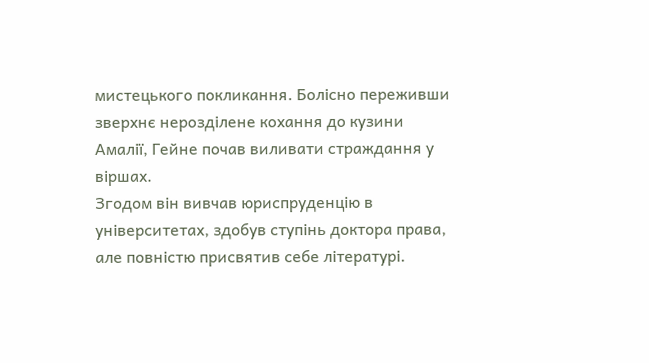мистецького покликання. Болісно переживши зверхнє нерозділене кохання до кузини Амалії, Гейне почав виливати страждання у віршах.
Згодом він вивчав юриспруденцію в університетах, здобув ступінь доктора права, але повністю присвятив себе літературі.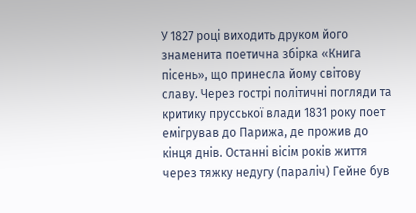У 1827 році виходить друком його знаменита поетична збірка «Книга пісень», що принесла йому світову славу. Через гострі політичні погляди та критику прусської влади 1831 року поет емігрував до Парижа, де прожив до кінця днів. Останні вісім років життя через тяжку недугу (параліч) Гейне був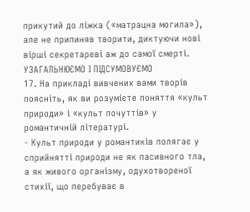прикутий до ліжка («матрацна могила»), але не припиняв творити, диктуючи нові вірші секретареві аж до самої смерті.
УЗАГАЛЬНЮЄМО І ПІДСУМОВУЄМО
17. На прикладі вивчених вами творів поясніть, як ви розумієте поняття «культ природи» і «культ почуттів» у романтичній літературі.
- Культ природи у романтиків полягає у сприйнятті природи не як пасивного тла, а як живого організму, одухотвореної стихії, що перебуває в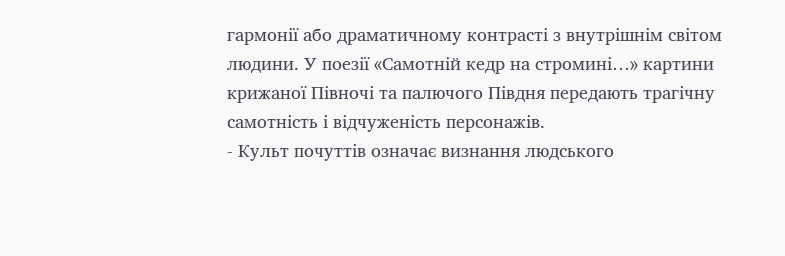гармонії або драматичному контрасті з внутрішнім світом людини. У поезії «Самотній кедр на стромині…» картини крижаної Півночі та палючого Півдня передають трагічну самотність і відчуженість персонажів.
- Культ почуттів означає визнання людського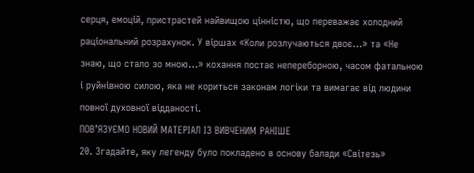серця, емоцій, пристрастей найвищою цінністю, що переважає холодний раціональний розрахунок. У віршах «Коли розлучаються двоє…» та «Не знаю, що стало зо мною…» кохання постає непереборною, часом фатальною і руйнівною силою, яка не кориться законам логіки та вимагає від людини повної духовної відданості.
ПОВ’ЯЗУЄМО НОВИЙ МАТЕРІАЛ ІЗ ВИВЧЕНИМ РАНІШЕ
20. Згадайте, яку легенду було покладено в основу балади «Світезь»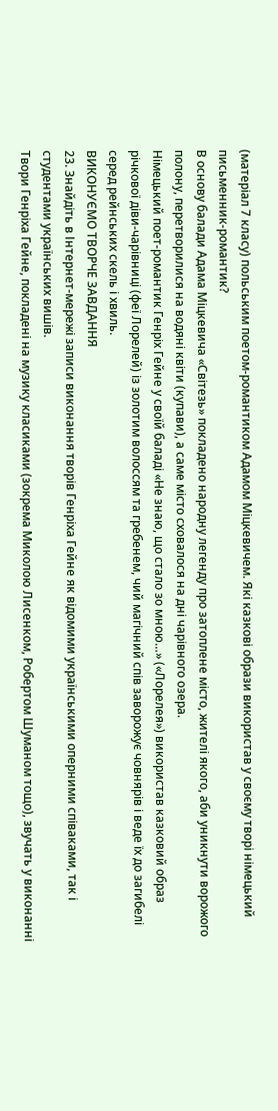(матеріал 7 класу) польським поетом-романтиком Адамом Міцкевичем. Які казкові образи використав у своєму творі німецький письменник-романтик?
В основу балади Адама Міцкевича «Світезь» покладено народну легенду про затоплене місто, жителі якого, аби уникнути ворожого полону, перетворилися на водяні квіти (купави), а саме місто сховалося на дні чарівного озера.
Німецький поет-романтик Генріх Гейне у своїй баладі «Не знаю, що стало зо мною…» («Лорелея») використав казковий образ річкової діви-чарівниці (феї Лорелей) із золотим волоссям та гребенем, чий магічний спів заворожує човнярів і веде їх до загибелі серед рейнських скель і хвиль.
ВИКОНУЄМО ТВОРЧЕ ЗАВДАННЯ
23. Знайдіть в Інтернет-мережі записи виконання творів Генріха Гейне як відомими українськими оперними співаками, так і студентами українських вишів.
Твори Генріха Гейне, покладені на музику класиками (зокрема Миколою Лисенком, Робертом Шуманом тощо), звучать у виконанні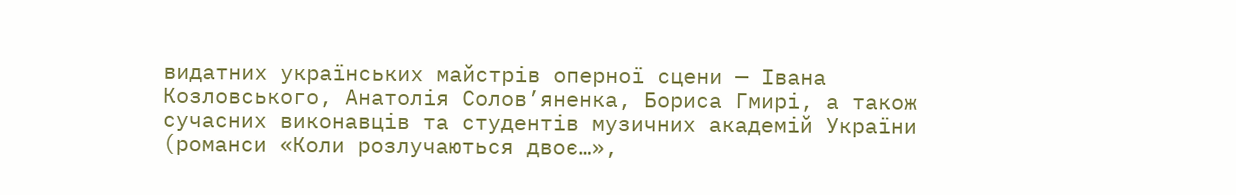видатних українських майстрів оперної сцени — Івана Козловського, Анатолія Солов’яненка, Бориса Гмирі, а також сучасних виконавців та студентів музичних академій України (романси «Коли розлучаються двоє…»,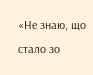«Не знаю, що стало зо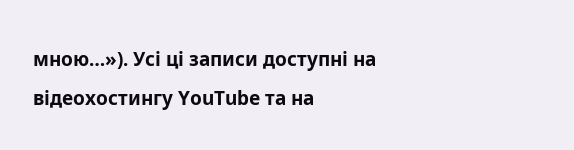мною…»). Усі ці записи доступні на відеохостингу YouTube та на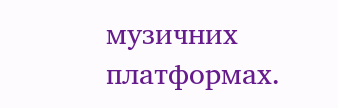музичних платформах.